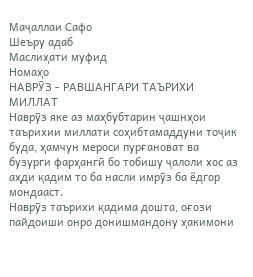Маҷаллаи Сафо
Шеъру адаб
Маслиҳати муфид
Номаҳо
НАВРӮЗ - РАВШАНГАРИ ТАЪРИХИ МИЛЛАТ
Наврӯз яке аз маҳбубтарин ҷашнҳои таърихии миллати соҳибтамаддуни тоҷик буда, ҳамчун мероси пурғановат ва бузурги фарҳангӣ бо тобишу ҷалоли хос аз аҳди қадим то ба насли имрӯз ба ёдгор мондааст.
Наврӯз таърихи қадима дошта, оғози пайдоиши онро донишмандону ҳакимони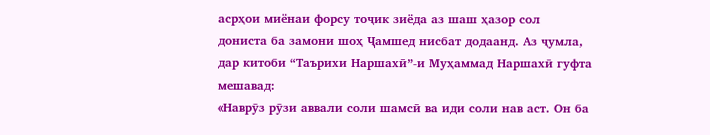асрҳои миёнаи форсу тоҷик зиёда аз шаш ҳазор сол дониста ба замони шоҳ Ҷамшед нисбат додаанд. Аз ҷумла, дар китоби “Таърихи Наршахӣ”-и Муҳаммад Наршахӣ гуфта мешавад:
«Наврӯз рӯзи аввали соли шамсӣ ва иди соли нав аст. Он ба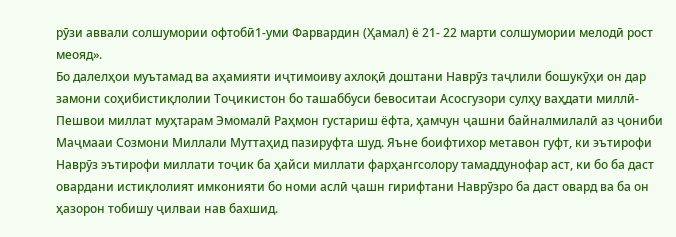рӯзи аввали солшумории офтобӣ1-уми Фарвардин (Ҳамал) ё 21- 22 марти солшумории мелодӣ рост меояд».
Бо далелҳои муътамад ва аҳамияти иҷтимоиву ахлоқӣ доштани Наврӯз таҷлили бошукӯҳи он дар замони соҳибистиқлолии Тоҷикистон бо ташаббуси бевоситаи Асосгузори сулҳу ваҳдати миллӣ- Пешвои миллат муҳтарам Эмомалӣ Раҳмон густариш ёфта, ҳамчун ҷашни байналмилалӣ аз ҷониби Маҷмааи Созмони Миллали Муттаҳид пазируфта шуд. Яъне боифтихор метавон гуфт, ки эътирофи Наврӯз эътирофи миллати тоҷик ба ҳайси миллати фарҳангсолору тамаддунофар аст, ки бо ба даст овардани истиқлолият имконияти бо номи аслӣ ҷашн гирифтани Наврӯзро ба даст овард ва ба он ҳазорон тобишу ҷилваи нав бахшид.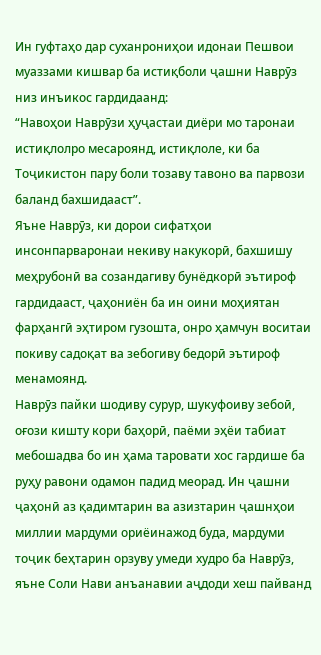Ин гуфтаҳо дар суханрониҳои идонаи Пешвои муаззами кишвар ба истиқболи ҷашни Наврӯз низ инъикос гардидаанд:
“Навоҳои Наврӯзи ҳуҷастаи диёри мо таронаи истиқлолро месароянд, истиқлоле, ки ба Тоҷикистон пару боли тозаву тавоно ва парвози баланд бахшидааст”.
Яъне Наврӯз, ки дорои сифатҳои инсонпарваронаи некиву накукорӣ, бахшишу меҳрубонӣ ва созандагиву бунёдкорӣ эътироф гардидааст, ҷаҳониён ба ин оини моҳиятан фарҳангӣ эҳтиром гузошта, онро ҳамчун воситаи покиву садоқат ва зебогиву бедорӣ эътироф менамоянд.
Наврӯз пайки шодиву сурур, шукуфоиву зебоӣ, оғози кишту кори баҳорӣ, паёми эҳёи табиат мебошадва бо ин ҳама таровати хос гардише ба руҳу равони одамон падид меорад. Ин ҷашни ҷаҳонӣ аз қадимтарин ва азизтарин ҷашнҳои миллии мардуми ориёинажод буда, мардуми тоҷик беҳтарин орзуву умеди худро ба Наврӯз, яъне Соли Нави анъанавии аҷдоди хеш пайванд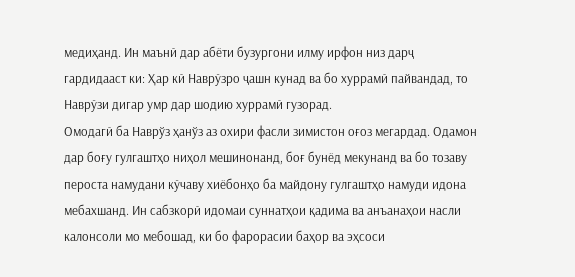медиҳанд. Ин маънӣ дар абёти бузургони илму ирфон низ дарҷ гардидааст ки: Ҳар кӣ Наврӯзро ҷашн кунад ва бо хуррамӣ пайвандад, то Наврӯзи дигар умр дар шодию хуррамӣ гузорад.
Омодагӣ ба Наврўз ҳанўз аз охири фасли зимистон оғоз мегардад. Одамон дар боғу гулгаштҳо ниҳол мешинонанд, боғ бунёд мекунанд ва бо тозаву пероста намудани кӯчаву хиёбонҳо ба майдону гулгаштҳо намуди идона мебахшанд. Ин сабзкорӣ идомаи суннатҳои қадима ва анъанаҳои насли калонсоли мо мебошад, ки бо фарорасии баҳор ва эҳсоси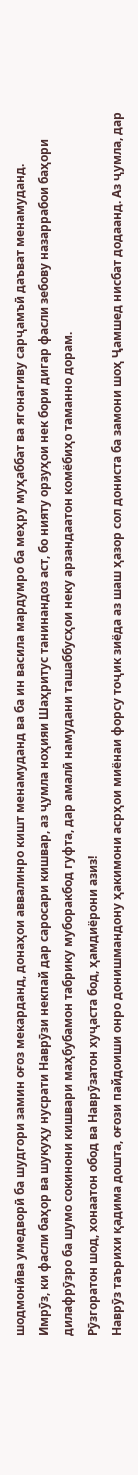шодмонӣва умедворӣ ба шудгори замин оғоз мекарданд, донаҳои аввалинро кишт менамуданд ва ба ин васила мардумро ба меҳру муҳаббат ва ягонагиву сарҷамъӣ даъват менамуданд.
Имрӯз, ки фасли баҳор ва шукуҳу нусрати Наврӯзи некпай дар саросари кишвар, аз ҷумла ноҳияи Шаҳритус танинандоз аст, бо нияту орзуҳои нек бори дигар фасли зебову назаррабои баҳори дилафрӯзро ба шумо сокинони кишвари маҳбубамон табрику муборакбод гуфта, дар амалӣ намудани ташаббусҳои неку арзандаатон комёбиҳо таманно дорам.
Рӯзгоратон шод, хонаатон обод ва Наврӯзатон хуҷаста бод, ҳамдиёрони азиз!
Наврӯз таърихи қадима дошта, оғози пайдоиши онро донишмандону ҳакимони асрҳои миёнаи форсу тоҷик зиёда аз шаш ҳазор сол дониста ба замони шоҳ Ҷамшед нисбат додаанд. Аз ҷумла, дар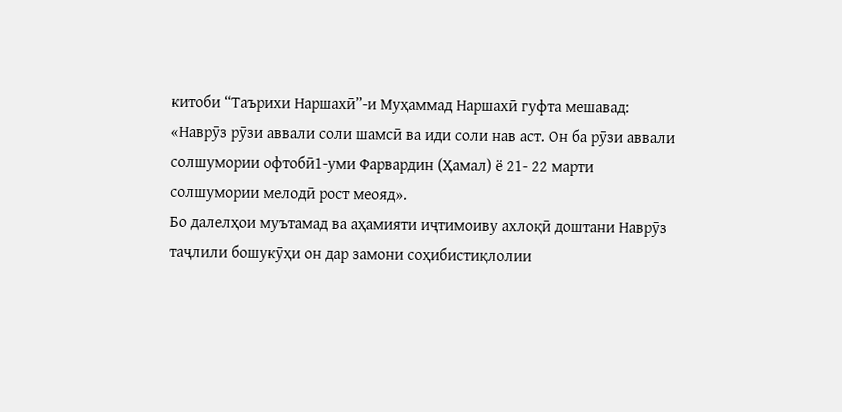китоби “Таърихи Наршахӣ”-и Муҳаммад Наршахӣ гуфта мешавад:
«Наврӯз рӯзи аввали соли шамсӣ ва иди соли нав аст. Он ба рӯзи аввали солшумории офтобӣ1-уми Фарвардин (Ҳамал) ё 21- 22 марти солшумории мелодӣ рост меояд».
Бо далелҳои муътамад ва аҳамияти иҷтимоиву ахлоқӣ доштани Наврӯз таҷлили бошукӯҳи он дар замони соҳибистиқлолии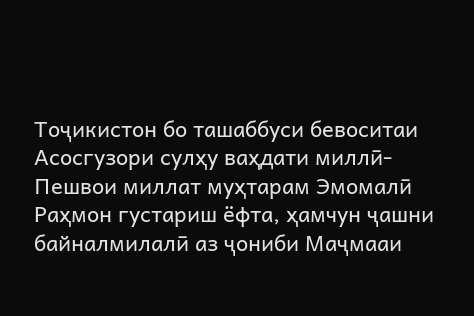Тоҷикистон бо ташаббуси бевоситаи Асосгузори сулҳу ваҳдати миллӣ- Пешвои миллат муҳтарам Эмомалӣ Раҳмон густариш ёфта, ҳамчун ҷашни байналмилалӣ аз ҷониби Маҷмааи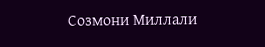Созмони Миллали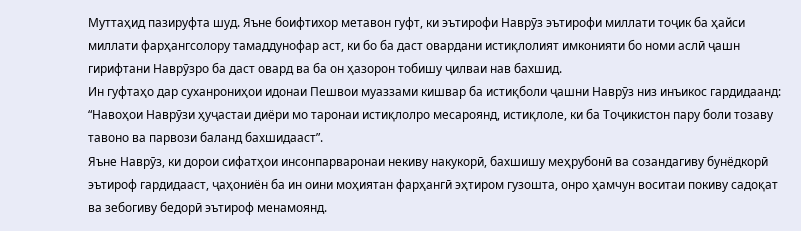Муттаҳид пазируфта шуд. Яъне боифтихор метавон гуфт, ки эътирофи Наврӯз эътирофи миллати тоҷик ба ҳайси миллати фарҳангсолору тамаддунофар аст, ки бо ба даст овардани истиқлолият имконияти бо номи аслӣ ҷашн гирифтани Наврӯзро ба даст овард ва ба он ҳазорон тобишу ҷилваи нав бахшид.
Ин гуфтаҳо дар суханрониҳои идонаи Пешвои муаззами кишвар ба истиқболи ҷашни Наврӯз низ инъикос гардидаанд:
“Навоҳои Наврӯзи ҳуҷастаи диёри мо таронаи истиқлолро месароянд, истиқлоле, ки ба Тоҷикистон пару боли тозаву тавоно ва парвози баланд бахшидааст”.
Яъне Наврӯз, ки дорои сифатҳои инсонпарваронаи некиву накукорӣ, бахшишу меҳрубонӣ ва созандагиву бунёдкорӣ эътироф гардидааст, ҷаҳониён ба ин оини моҳиятан фарҳангӣ эҳтиром гузошта, онро ҳамчун воситаи покиву садоқат ва зебогиву бедорӣ эътироф менамоянд.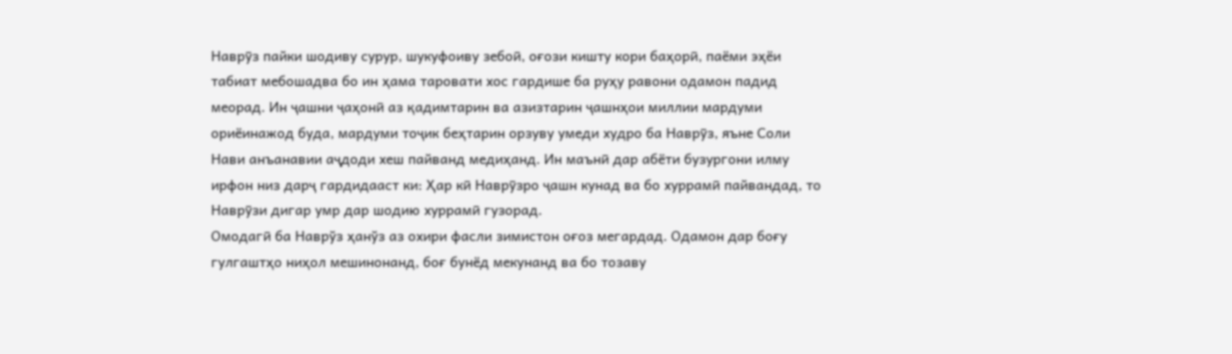Наврӯз пайки шодиву сурур, шукуфоиву зебоӣ, оғози кишту кори баҳорӣ, паёми эҳёи табиат мебошадва бо ин ҳама таровати хос гардише ба руҳу равони одамон падид меорад. Ин ҷашни ҷаҳонӣ аз қадимтарин ва азизтарин ҷашнҳои миллии мардуми ориёинажод буда, мардуми тоҷик беҳтарин орзуву умеди худро ба Наврӯз, яъне Соли Нави анъанавии аҷдоди хеш пайванд медиҳанд. Ин маънӣ дар абёти бузургони илму ирфон низ дарҷ гардидааст ки: Ҳар кӣ Наврӯзро ҷашн кунад ва бо хуррамӣ пайвандад, то Наврӯзи дигар умр дар шодию хуррамӣ гузорад.
Омодагӣ ба Наврўз ҳанўз аз охири фасли зимистон оғоз мегардад. Одамон дар боғу гулгаштҳо ниҳол мешинонанд, боғ бунёд мекунанд ва бо тозаву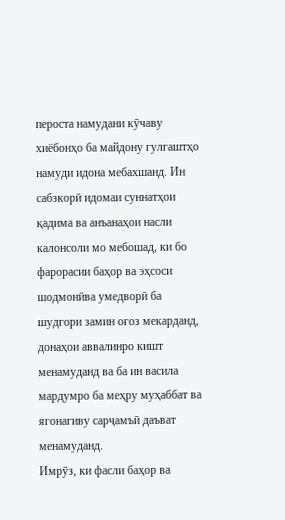пероста намудани кӯчаву хиёбонҳо ба майдону гулгаштҳо намуди идона мебахшанд. Ин сабзкорӣ идомаи суннатҳои қадима ва анъанаҳои насли калонсоли мо мебошад, ки бо фарорасии баҳор ва эҳсоси шодмонӣва умедворӣ ба шудгори замин оғоз мекарданд, донаҳои аввалинро кишт менамуданд ва ба ин васила мардумро ба меҳру муҳаббат ва ягонагиву сарҷамъӣ даъват менамуданд.
Имрӯз, ки фасли баҳор ва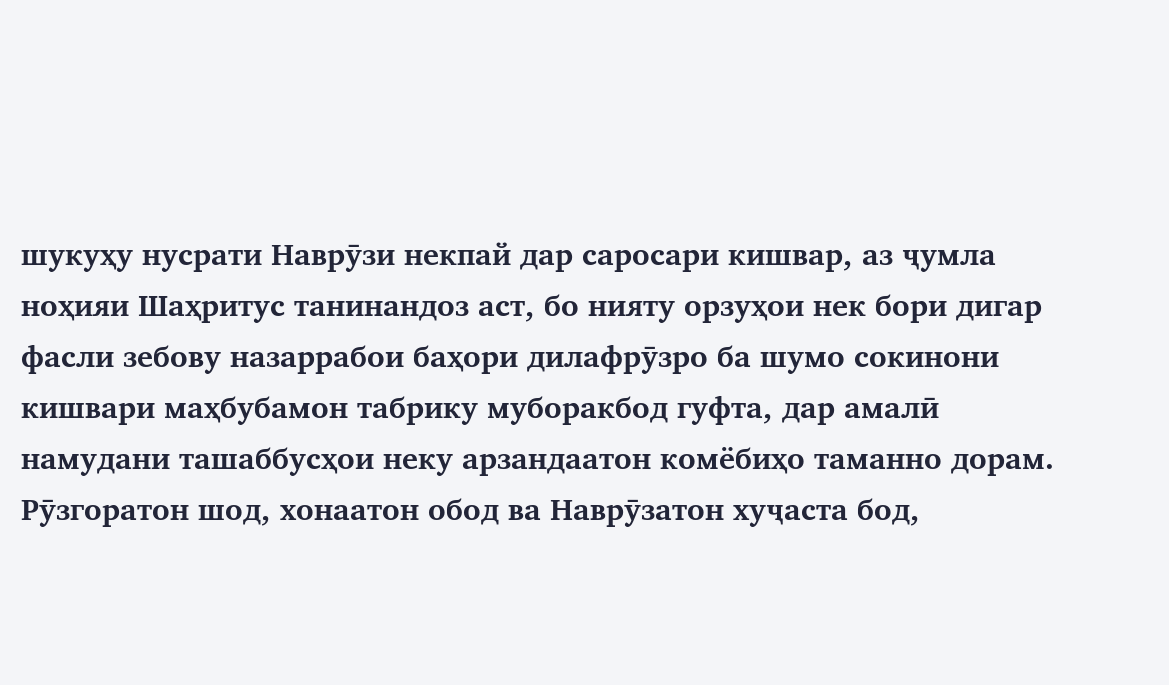шукуҳу нусрати Наврӯзи некпай дар саросари кишвар, аз ҷумла ноҳияи Шаҳритус танинандоз аст, бо нияту орзуҳои нек бори дигар фасли зебову назаррабои баҳори дилафрӯзро ба шумо сокинони кишвари маҳбубамон табрику муборакбод гуфта, дар амалӣ намудани ташаббусҳои неку арзандаатон комёбиҳо таманно дорам.
Рӯзгоратон шод, хонаатон обод ва Наврӯзатон хуҷаста бод,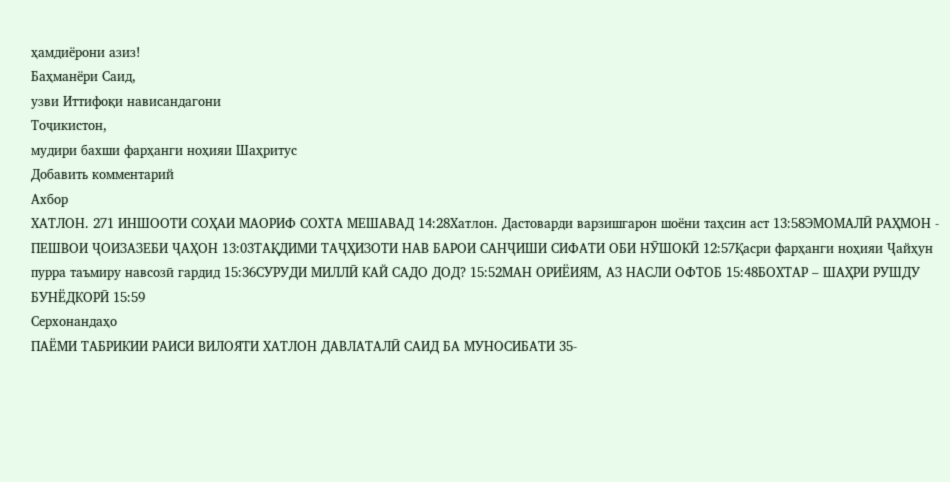ҳамдиёрони азиз!
Баҳманёри Саид,
узви Иттифоқи нависандагони
Тоҷикистон,
мудири бахши фарҳанги ноҳияи Шаҳритус
Добавить комментарий
Ахбор
ХАТЛОН. 271 ИНШООТИ СОҲАИ МАОРИФ СОХТА МЕШАВАД 14:28Хатлон. Дастоварди варзишгарон шоёни таҳсин аст 13:58ЭМОМАЛӢ РАҲМОН - ПЕШВОИ ҶОИЗАЗЕБИ ҶАҲОН 13:03ТАҚДИМИ ТАҶҲИЗОТИ НАВ БАРОИ САНҶИШИ СИФАТИ ОБИ НӮШОКӢ 12:57Қасри фарҳанги ноҳияи Ҷайҳун пурра таъмиру навсозӣ гардид 15:36СУРУДИ МИЛЛӢ КАЙ САДО ДОД? 15:52МАН ОРИЁИЯМ, АЗ НАСЛИ ОФТОБ 15:48БОХТАР – ШАҲРИ РУШДУ БУНЁДКОРӢ 15:59
Серхонандаҳо
ПАЁМИ ТАБРИКИИ РАИСИ ВИЛОЯТИ ХАТЛОН ДАВЛАТАЛӢ САИД БА МУНОСИБАТИ 35-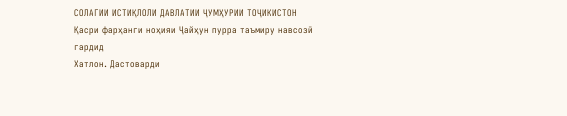СОЛАГИИ ИСТИҚЛОЛИ ДАВЛАТИИ ҶУМҲУРИИ ТОҶИКИСТОН
Қасри фарҳанги ноҳияи Ҷайҳун пурра таъмиру навсозӣ гардид
Хатлон. Дастоварди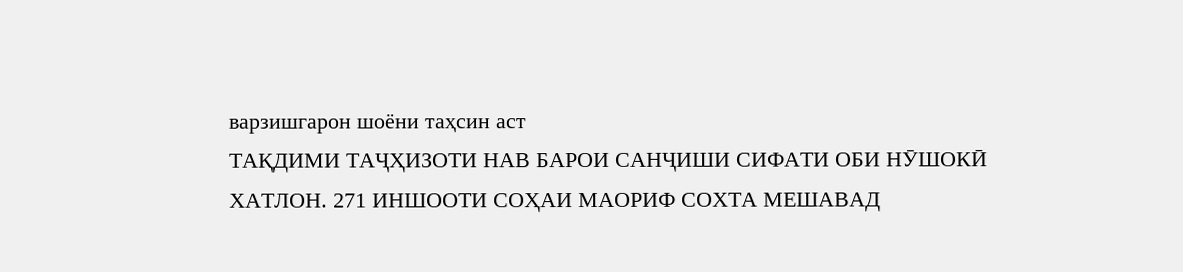варзишгарон шоёни таҳсин аст
ТАҚДИМИ ТАҶҲИЗОТИ НАВ БАРОИ САНҶИШИ СИФАТИ ОБИ НӮШОКӢ
ХАТЛОН. 271 ИНШООТИ СОҲАИ МАОРИФ СОХТА МЕШАВАД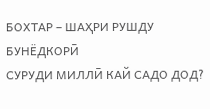БОХТАР – ШАҲРИ РУШДУ БУНЁДКОРӢ
СУРУДИ МИЛЛӢ КАЙ САДО ДОД?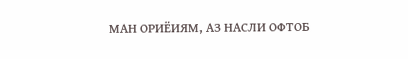МАН ОРИЁИЯМ, АЗ НАСЛИ ОФТОБ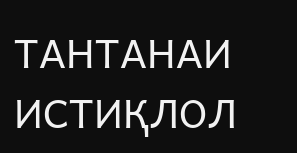ТАНТАНАИ ИСТИҚЛОЛ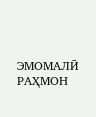ЭМОМАЛӢ РАҲМОН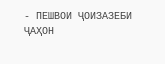- ПЕШВОИ ҶОИЗАЗЕБИ ҶАҲОН